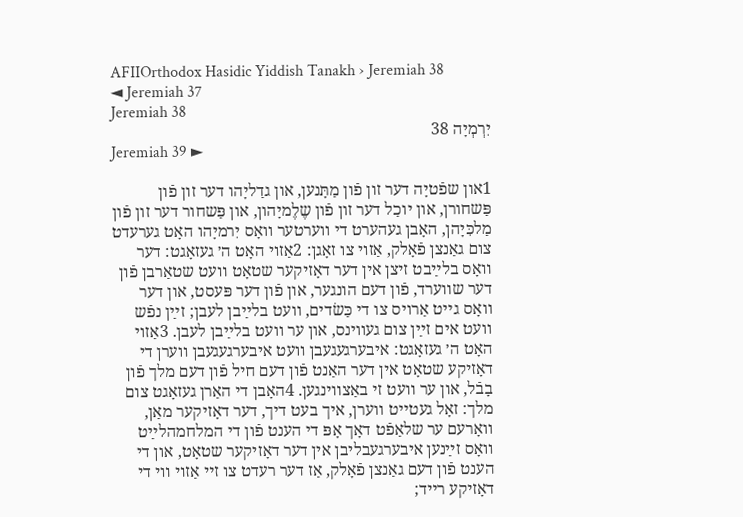AFIIOrthodox Hasidic Yiddish Tanakh › Jeremiah 38
◄ Jeremiah 37
Jeremiah 38
יִרְמְיָה 38
Jeremiah 39 ►

1און שפֿטיָה דער זון פֿון מַתָּנען, און גדַליָהו דער זון פֿון פַּשחורן, און יוכַל דער זון פֿון שֶלֶמיָהון, און פַּשחור דער זון פֿון מַלכִּיָהן, האָבן געהערט די װערטער װאָס יִרמיָהו האָט גערעדט צום גאַנצן פֿאָלק, אַזױ צו זאָגן: 2אַזױ האָט ה׳ געזאָגט: דער װאָס בלײַבט זיצן אין דער דאָזיקער שטאָט װעט שטאַרבן פֿון דער שװערד, פֿון דעם הונגער, און פֿון דער פּעסט, און דער װאָס גײט אַרױס צו די כַּשׂדים, װעט בלײַבן לעבן; זײַן נפֿש װעט אים זײַן צום געװינס, און ער װעט בלײַבן לעבן. 3אַזױ האָט ה׳ געזאָגט: איבערגעגעבן װעט איבערגעגעבן װערן די דאָזיקע שטאָט אין דער האַנט פֿון דעם חיל פֿון דעם מלך פֿון בָבֿל, און ער װעט זי באַצװינגען. 4האָבן די האַרן געזאָגט צום מלך: זאָל געטײט װערן, איך בעט דיך, דער דאָזיקער מאַן, װאָרעם ער שלאַפֿט דאָך אָפּ די הענט פֿון די המלחמהלײַט װאָס זײַנען איבערגעבליבן אין דער דאָזיקער שטאָט, און די הענט פֿון דעם גאַנצן פֿאָלק, אַז דער רעדט צו זײ אַזױ װי די דאָזיקע רײד;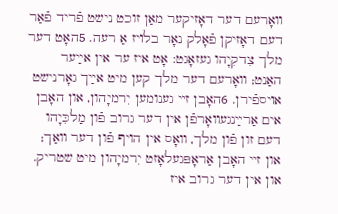װאָרעם דער דאָזיקער מאַן זוכט נישט פֿריד פֿאַר דעם דאָזיקן פֿאָלק נאָר בלױז אַ רעה. 5האָט דער מלך צִדקִיָהו געזאָגט: אָט איז ער אין אײַער האַנט; װאָרעם דער מלך קען מיט אײַך גאָרנישט אױספֿירן. 6האָבן זײ גענומען יִרמיָהון, און האָבן אים אַרײַנגעװאָרפֿן אין דער גרוב פֿון מַלכִּיָהו דעם זון פֿון מלך, װאָס אין הױף פֿון דער װאַך; און זײ האָבן אַראָפּגעלאָזט יִרמיָהון מיט שטריק. און אין דער גרוב איז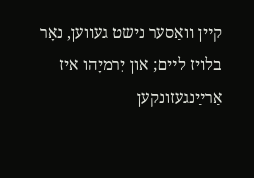קײן װאַסער נישט געװען, נאָר בלױז לײם; און יִרמיָהו איז אַרײַנגעזונקען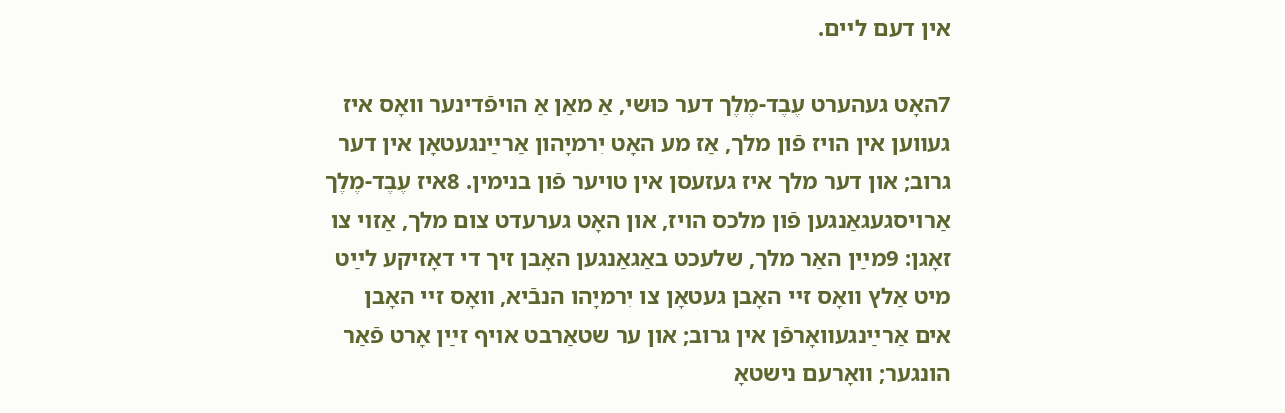אין דעם לײם.

7האָט געהערט עֶבֶד-מֶלֶך דער כּוּשי, אַ מאַן אַ הױפֿדינער װאָס איז געװען אין הױז פֿון מלך, אַז מע האָט יִרמיָהון אַרײַנגעטאָן אין דער גרוב; און דער מלך איז געזעסן אין טױער פֿון בנימין. 8איז עֶבֶד-מֶלֶך אַרױסגעגאַנגען פֿון מלכס הױז, און האָט גערעדט צום מלך, אַזױ צו זאָגן: 9מײַן האַר מלך, שלעכט באַגאַנגען האָבן זיך די דאָזיקע לײַט מיט אַלץ װאָס זײ האָבן געטאָן צו יִרמיָהו הנבֿיא, װאָס זײ האָבן אים אַרײַנגעװאָרפֿן אין גרוב; און ער שטאַרבט אױף זײַן אָרט פֿאַר הונגער; װאָרעם נישטאָ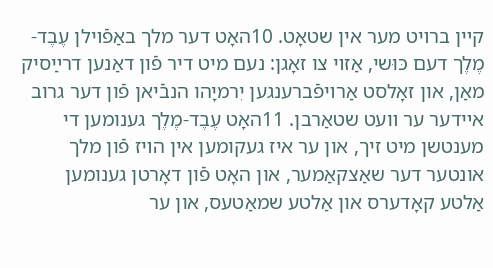קײן ברױט מער אין שטאָט. 10האָט דער מלך באַפֿױלן עֶבֶד-מֶלֶך דעם כּוּשי, אַזױ צו זאָגן: נעם מיט דיר פֿון דאַנען דרײַסיק מאַן, און זאָלסט אַרױפֿברענגען יִרמיָהו הנבֿיאן פֿון דער גרוב אײדער ער װעט שטאַרבן. 11האָט עֶבֶד-מֶלֶך גענומען די מענטשן מיט זיך, און ער איז געקומען אין הױז פֿון מלך אונטער דער שאַצקאַמער, און האָט פֿון דאָרטן גענומען אַלטע קאָדערס און אַלטע שמאַטעס, און ער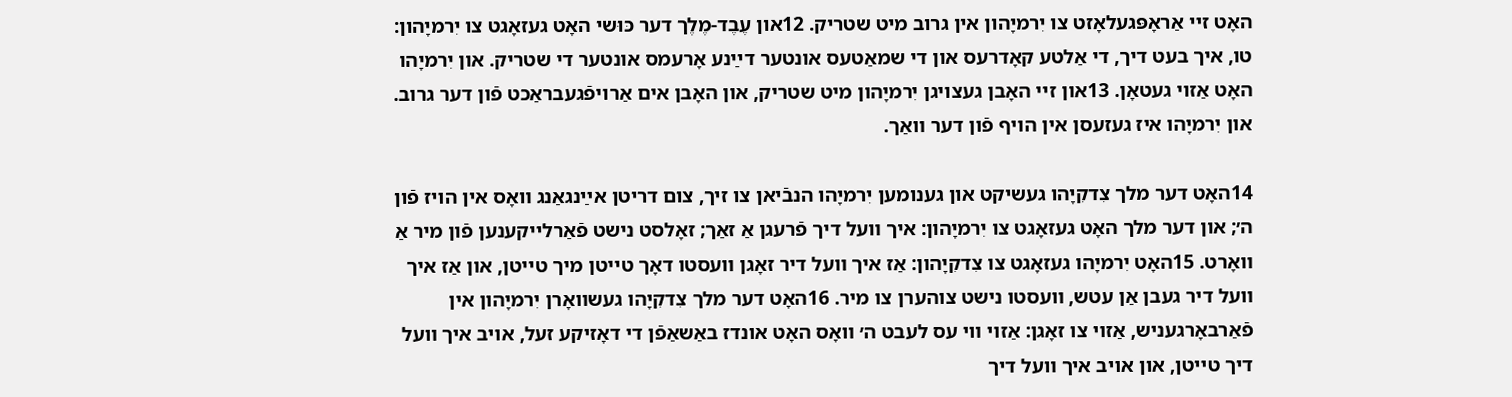האָט זײ אַראָפּגעלאָזט צו יִרמיָהון אין גרוב מיט שטריק. 12און עֶבֶד-מֶלֶך דער כּוּשי האָט געזאָגט צו יִרמיָהון: טו, איך בעט דיך, די אַלטע קאָדרעס און די שמאַטעס אונטער דײַנע אָרעמס אונטער די שטריק. און יִרמיָהו האָט אַזױ געטאָן. 13און זײ האָבן געצױגן יִרמיָהון מיט שטריק, און האָבן אים אַרױפֿגעבראַכט פֿון דער גרוב. און יִרמיָהו איז געזעסן אין הױף פֿון דער װאַך.

14האָט דער מלך צִדקִיָהו געשיקט און גענומען יִרמיָהו הנבֿיאן צו זיך, צום דריטן אײַנגאַנג װאָס אין הױז פֿון ה׳; און דער מלך האָט געזאָגט צו יִרמיָהון: איך װעל דיך פֿרעגן אַ זאַך; זאָלסט נישט פֿאַרלײקענען פֿון מיר אַ װאָרט. 15האָט יִרמיָהו געזאָגט צו צִדקִיָהון: אַז איך װעל דיר זאָגן װעסטו דאָך טײטן מיך טײטן, און אַז איך װעל דיר געבן אַן עטש, װעסטו נישט צוהערן צו מיר. 16האָט דער מלך צִדקִיָהו געשװאָרן יִרמיָהון אין פֿאַרבאָרגעניש, אַזױ צו זאָגן: אַזױ װי עס לעבט ה׳ װאָס האָט אונדז באַשאַפֿן די דאָזיקע זעל, אױב איך װעל דיך טײטן, און אױב איך װעל דיך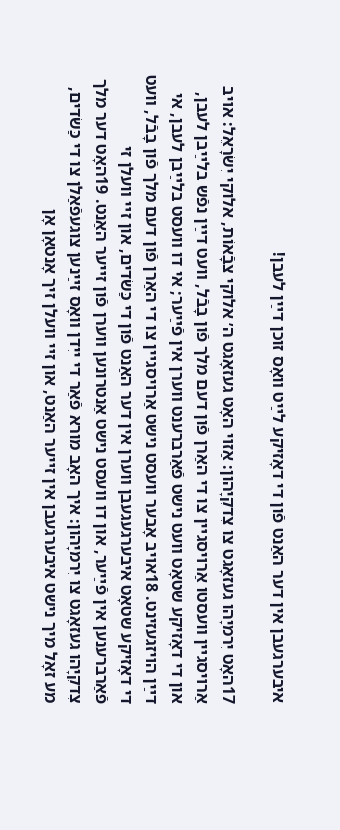איבערגעבן אין דער האַנט פֿון די דאָזיקע לײַט װאָס זוכן דײַן לעבן!

17האָט יִרמיָהו געזאָגט צו צִדקִיָהון: אַזױ האָט געזאָגט ה׳ אלוקי צבָֿאוֹת, אלוקי יִשׂרָאֵל: אױב אַרױסגײן װעסטו אַרױסגײן צו די האַרן פֿון דעם מלך פֿון בָבֿל, װעט דײַן נפֿש בלײַבן לעבן, און די דאָזיקע שטאָט װעט נישט פֿאַרברענט װערן אין פֿײַער; אי דו װעסט בלײַבן לעבן, אי דײַן הױזגעזינט. 18אױב אָבער װעסט נישט אַרױסגײן צו די האַרן פֿון דעם מלך פֿון בָבֿל, װעט די דאָזיקע שטאָט איבערגעגעבן װערן אין דער האַנט פֿון די כַּשׂדים, און זײ װעלן זי פֿאַרברענען אין פֿײַער, און דו װעסט נישט אַנטרונען װערן פֿון זײער האַנט. 19האָט דער מלך צִדקִיָהו געזאָגט צו יִרמיָהון: איך האָב מורא פֿאַר די ייִדן װאָס זײַנען צוגעפֿאַלן צו די כַּשׂדים, מע זאָל מיך נישט איבערגעבן אין זײער האַנט, און זײ װעלן זיך אָנטאָן אָן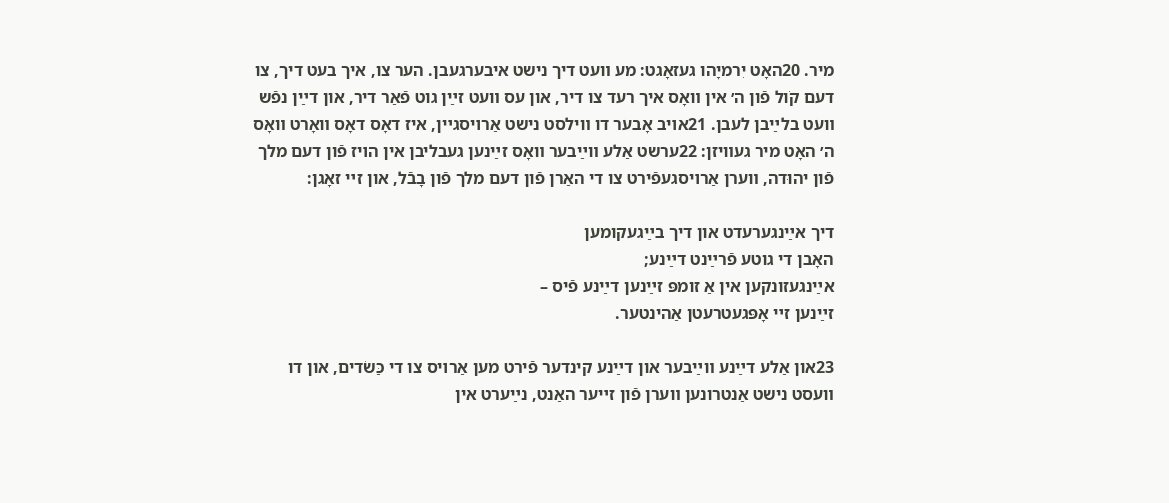מיר. 20האָט יִרמיָהו געזאָגט: מע װעט דיך נישט איבערגעבן. הער צו, איך בעט דיך, צו דעם קֹול פֿון ה׳ אין װאָס איך רעד צו דיר, און עס װעט זײַן גוט פֿאַר דיר, און דײַן נפֿש װעט בלײַבן לעבן. 21אױב אָבער דו װילסט נישט אַרױסגײן, איז דאָס דאָס װאָרט װאָס ה׳ האָט מיר געװיזן: 22ערשט אַלע װײַבער װאָס זײַנען געבליבן אין הױז פֿון דעם מלך פֿון יהוּדה, װערן אַרױסגעפֿירט צו די האַרן פֿון דעם מלך פֿון בָבֿל, און זײ זאָגן:

דיך אײַנגערעדט און דיך בײַגעקומען
האָבן די גוטע פֿרײַנט דײַנע;
אײַנגעזונקען אין אַ זומפּ זײַנען דײַנע פֿיס –
זײַנען זײ אָפּגעטרעטן אַהינטער.

23און אַלע דײַנע װײַבער און דײַנע קינדער פֿירט מען אַרױס צו די כַּשׂדים, און דו װעסט נישט אַנטרונען װערן פֿון זײער האַנט, נײַערט אין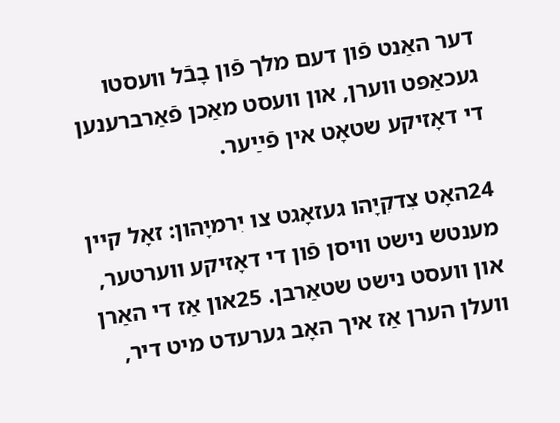דער האַנט פֿון דעם מלך פֿון בָבֿל װעסטו געכאַפּט װערן, און װעסט מאַכן פֿאַרברענען די דאָזיקע שטאָט אין פֿײַער.

24האָט צִדקִיָהו געזאָגט צו יִרמיָהון: זאָל קײן מענטש נישט װיסן פֿון די דאָזיקע װערטער, און װעסט נישט שטאַרבן. 25און אַז די האַרן װעלן הערן אַז איך האָב גערעדט מיט דיר,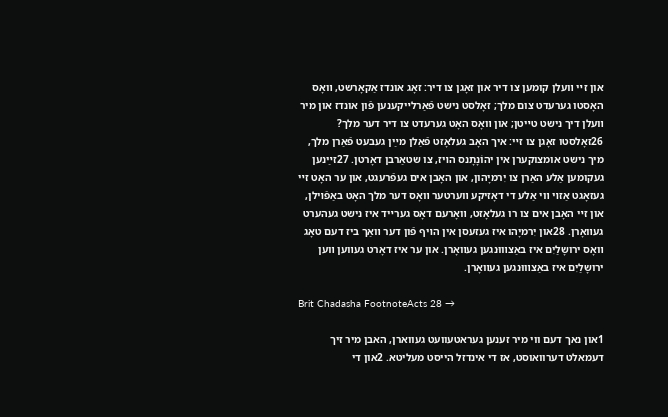און זײ װעלן קומען צו דיר און זאָגן צו דיר: זאָג אונדז אַקאָרשט, װאָס האָסטו גערעדט צום מלך; זאָלסט נישט פֿאַרלײקענען פֿון אונדז און מיר װעלן דיך נישט טײטן; און װאָס האָט גערעדט צו דיר דער מלך? 26זאָלסטו זאָגן צו זײ: איך האָב געלאָזט פֿאַלן מײַן געבעט פֿאַרן מלך, מיך נישט אומצוקערן אין יהוֹנָתָנס הױז, צו שטאַרבן דאָרטן. 27זײַנען געקומען אַלע האַרן צו יִרמיָהון, און האָבן אים געפֿרעגט, און ער האָט זײ געזאָגט אַזױ װי אַלע די דאָזיקע װערטער װאָס דער מלך האָט באַפֿױלן, און זײ האָבן אים צו רו געלאָזט, װאָרעם דאָס גערײד איז נישט געהערט געװאָרן. 28און יִרמיָהו איז געזעסן אין הױף פֿון דער װאַך ביז דעם טאָג װאָס ירושָלַיִם איז באַצװוּנגען געװאָרן. און ער איז דאָרט געװען װען ירושָלַיִם איז באַצװוּנגען געװאָרן.

Brit Chadasha FootnoteActs 28 →

1און נאך דעם ווי מיר זענען געראטעוועט געווארן, האבן מיר זיך דעמאלט דערוואוסט, אז די אינדזל הייסט מעליטא. 2און די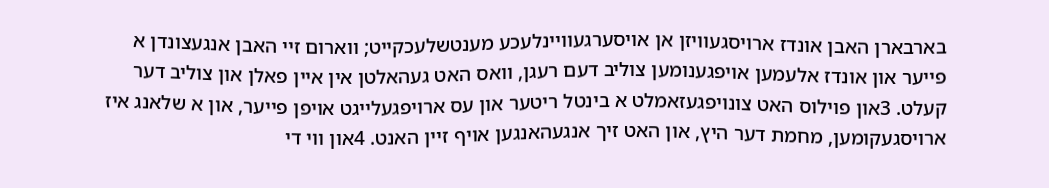בארבארן האבן אונדז ארויסגעוויזן אן אויסערגעוויינלעכע מענטשלעכקייט; ווארום זיי האבן אנגעצונדן א פייער און אונדז אלעמען אויפגענומען צוליב דעם רעגן, וואס האט געהאלטן אין איין פאלן און צוליב דער קעלט. 3און פוילוס האט צונויפגעזאמלט א בינטל ריטער און עס ארויפגעלייגט אויפן פייער, און א שלאנג איז ארויסגעקומען, מחמת דער היץ, און האט זיך אנגעהאנגען אויף זיין האנט. 4און ווי די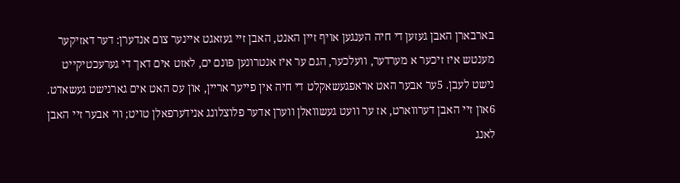בארבארן האבן געזען די חיה הענגען אויף זיין האנט, האבן זיי געזאגט איינער צום אנדערן: דער דאזיקער מענטש איז זיכער א מערדער, וועלכער, הגם ער איז אנטרונען פונם ים, לאזט אים דאך די גערעכטיקייט נישט לעבן. 5ער אבער האט אראפגעשאקלט די חיה אין פייער אריין, און עס האט אים גארנישט געשאדט. 6און זיי האבן דערווארט, אז ער וועט געשוואלן ווערן אדער פלוצלונג אנידערפאלן טויט; ווי אבער זיי האבן לאנג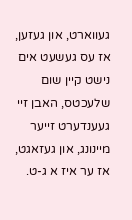געווארט, און געזען, אז עס געשעט אים נישט קיין שום שלעכטס, האבן זיי געענדערט זייער מיינונג, און געזאגט, אז ער איז א ג-ט.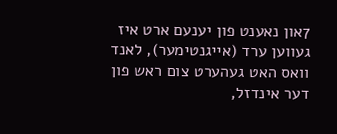7און נאענט פון יענעם ארט איז געווען ערד (אייגנטימער), לאנד וואס האט געהערט צום ראש פון דער אינדזל,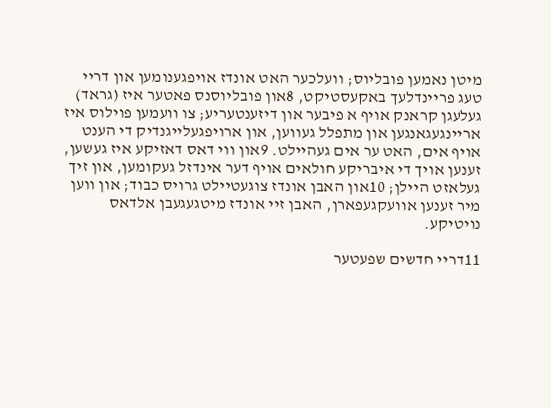מיטן נאמען פובליוס; וועלכער האט אונדז אויפגענומען און דריי טעג פריינדלעך באקעסטיקט, 8און פובליוסנס פאטער איז (גראד) געלעגן קראנק אויף א פיבער און דיזענטעריע; צו וועמען פוילוס איז אריינגעגאנגען און מתפלל געווען, און ארויפגעלייגנדיק די הענט אויף אים, האט ער אים געהיילט. 9און ווי דאס דאזיקע איז געשען, זענען אויך די איבריקע חולאים אויף דער אינדזל געקומען, און זיך געלאזט היילן; 10און האבן אונדז צוגעטיילט גרויס כבוד; און ווען מיר זענען אוועקגעפארן, האבן זיי אונדז מיטגעגעבן אלדאס נויטיקע.

11דריי חדשים שפעטער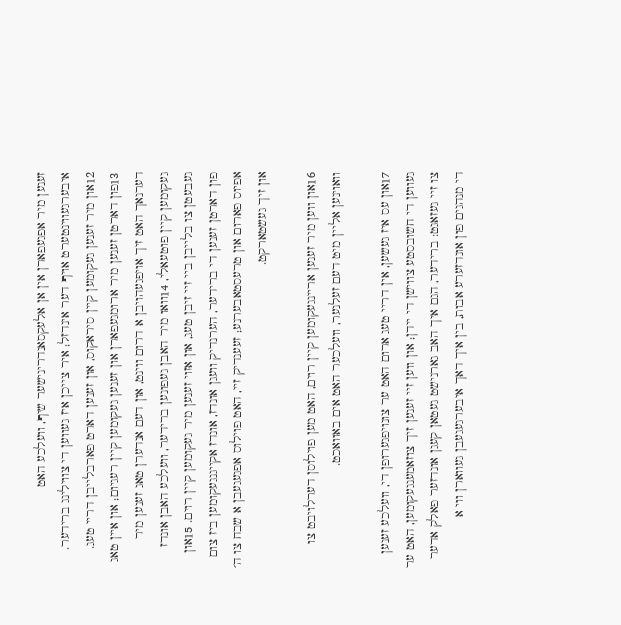זענען מיר אפגעפארן אין אן אלעקסאנדרינישער שיף, וועלכע האט איבערגעווינטערט אויף דער אינדזל; איר צייכן איז געווען די צווילינג ברידער. 12און מיר זענען געקומען קיין סיראקוס, און זענען דארט פארבלייבן דריי טעג. 13פון דארטן זענען מיר ארומגעפארן און זענען געקומען קיין רעגיום; און איין טאג דערנאך האט זיך אויפגעהויבן א דרום ווינט, און דעם אנדערן טאג זענען מיר געקומען קיין פוטעאלי, 14וואו מיר האבן געפונען ברידער, וועלכע האבן אונדז געבעטן צו בלייבן ביי זיי זיבן טעג, און אזוי זענען מיר געקומען קיין רוים. 15און פון דארטן זענען די ברידער, הערנדיק וועגן אונדז, אונדז אקייגנגעקומען ביז צום אפיוס פארום און טרעסטאבערנע; זעענדיק זיי, האט פוילוס אפגעגעבן א שבח צו ה׳ און זיך געשטארקט.

16און ווען מיר זענען אריינגעקומען קיין רוים, האט מען פוילוסן דערלויבט צו וואוינען אליין מיט דעם זעלנער, וועלכער האט אים באוואכט.

17און עס איז געשען, אין דריי טעג ארום האט ער צונויפגערופן די, וועלכע זענען געווען די חשובסטע צווישן די יידן; און ווען זיי זענען זיך צוזאמענגעקומען, האט ער צו זיי געזאגט: ברידער, הגם איך האב גארנישט געטאן קעגן אונדזער פאלק אדער די מנהגים פון אונדזערע אבות, בין איך דאך איבערגעגעבן געווארן ווי א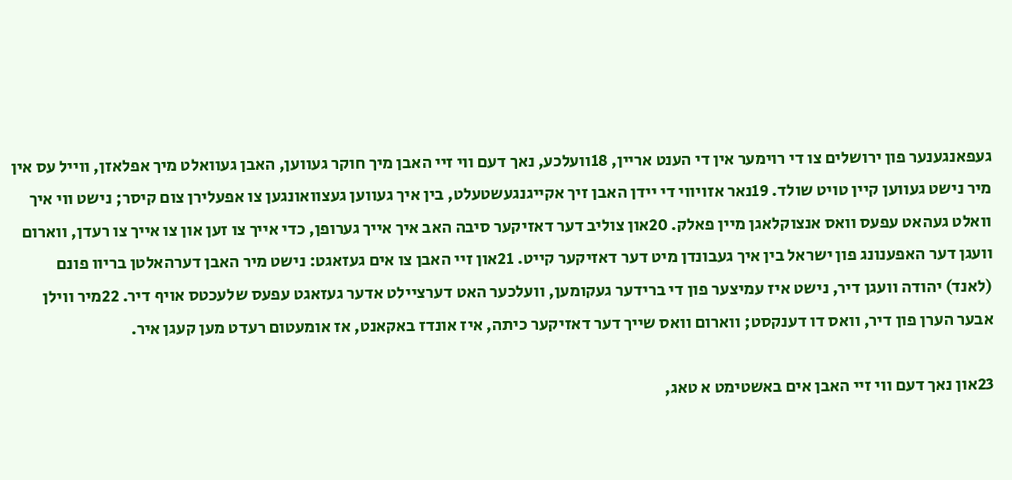געפאנגענער פון ירושלים צו די רוימער אין די הענט אריין, 18וועלכע, נאך דעם ווי זיי האבן מיך חוקר געווען, האבן געוואלט מיך אפלאזן, ווייל עס אין מיר נישט געווען קיין טויט שולד. 19נאר אזויווי די יידן האבן זיך אקייגנגעשטעלט, בין איך געווען געצוואונגען צו אפעלירן צום קיסר; נישט ווי איך וואלט געהאט עפעס וואס אנצוקלאגן מיין פאלק. 20און צוליב דער דאזיקער סיבה האב איך אייך גערופן, כדי אייך צו זען און צו אייך צו רעדן, ווארום וועגן דער האפענונג פון ישראל בין איך געבונדן מיט דער דאזיקער קייט. 21און זיי האבן צו אים געזאגט: נישט מיר האבן דערהאלטן בריוו פונם (לאנד) יהודה וועגן דיר, נישט איז עמיצער פון די ברידער געקומען, וועלכער האט דערציילט אדער געזאגט עפעס שלעכטס אויף דיר. 22מיר ווילן אבער הערן פון דיר, וואס דו דענקסט; ווארום וואס שייך דער דאזיקער כיתה, איז אונדז באקאנט, אז אומעטום רעדט מען קעגן איר.

23און נאך דעם ווי זיי האבן אים באשטימט א טאג,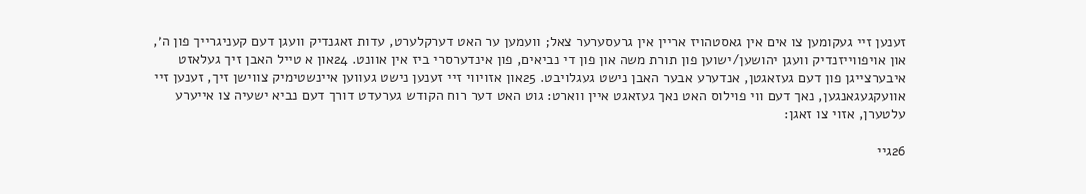זענען זיי געקומען צו אים אין גאסטהויז אריין אין גרעסערער צאל; וועמען ער האט דערקלערט, עדות זאגנדיק וועגן דעם קעניגרייך פון ה׳, און אויפווייזנדיק וועגן יהושען/ישוען פון תורת משה און פון די נביאים, פון אינדערסרי ביז אין אוונט. 24און א טייל האבן זיך געלאזט איבערצייגן פון דעם געזאגטן, אנדערע אבער האבן נישט געגלויבט. 25און אזויווי זיי זענען נישט געווען איינשטימיק צווישן זיך, זענען זיי אוועקגעגאנגען, נאך דעם ווי פוילוס האט נאך געזאגט איין ווארט: גוט האט דער רוח הקודש גערעדט דורך דעם נביא ישעיה צו אייערע עלטערן, אזוי צו זאגן:

26גיי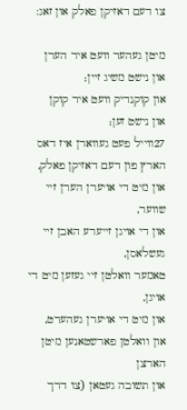צו דעם דאזיקן פאלק און זאג:

מיטן געהער וועט איר הערן
און נישט משיג זיין;
און קוקנדיק וועט איר קוקן
און נישט זען;
27ווייל פעט געווארן איז דאס הארץ פון דעם דאזיקן פאלק,
און מיט די אויערן הערן זיי שווער,
און די אויגן זייערע האבן זיי געשלאסן,
טאמער וואלטן זיי געזען מיט די אויגן,
און מיט די אויערן געהערט,
און וואלטן פארשטאנען מיטן הארצן
און תשובה געטאן (צו דרך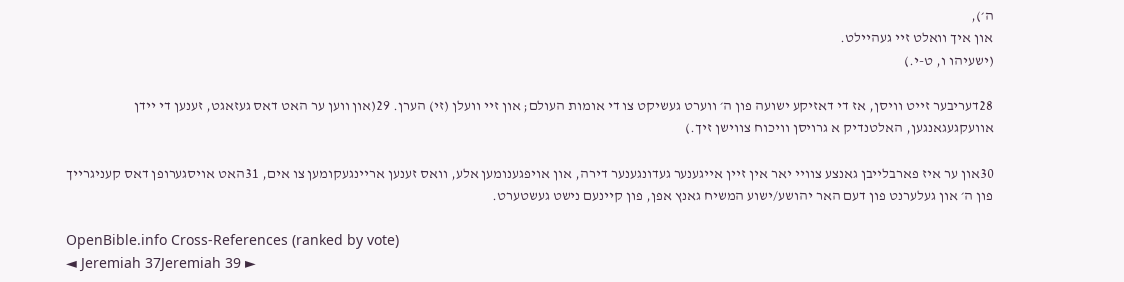ה׳),
און איך וואלט זיי געהיילט.
(ישעיהו ו, ט-י.)

28דעריבער זייט וויסן, אז די דאזיקע ישועה פון ה׳ ווערט געשיקט צו די אומות העולם; און זיי וועלן (זי) הערן. 29(און ווען ער האט דאס געזאגט, זענען די יידן אוועקגעגאנגען, האלטנדיק א גרויסן וויכוח צווישן זיך.)

30און ער איז פארבלייבן גאנצע צוויי יאר אין זיין אייגענער געדונגענער דירה, און אויפגענומען אלע, וואס זענען אריינגעקומען צו אים, 31האט אויסגערופן דאס קעניגרייך פון ה׳ און געלערנט פון דעם האר יהושע/ישוע המשיח גאנץ אפן, פון קיינעם נישט געשטערט.

OpenBible.info Cross-References (ranked by vote)
◄ Jeremiah 37Jeremiah 39 ►